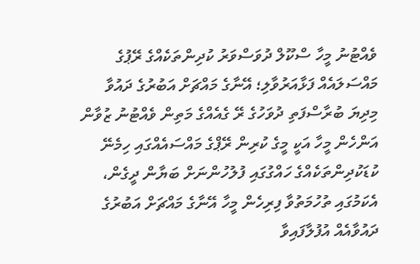ވެއްޓުނު މީހާ ސްކޫލް ދުވަސްވަރު ކުދިންތަކެއްގެ ރޭޕުގެ މައްސަލައެއް ފަޅާއަރުވާލި؛ އޭނާގެ މައްޗަށް އަބުރުގެ ދައުވާ
މިދިޔަ ބުރާސްފަތި ދުވަހުގެ ރޭ ގެއެއްގެ މަތިން ވެއްޓުނު ޒުވާން އަންހެން މީހާ އަކީ މީގެ ކުރިން ރޭޕްގެ މައްސައެއްގައި ހިމެނޭ ކުޑަކުދިންތަކެއްގެ ހައްގުގައި ފުލުހުންނަށް ބަޔާން ދީގެން، އެކަމުގައި ތުހުމަތުވާ ފިރިހެން މީހާ އޭނާގެ މައްޗަށް އަބުރުގެ ދައުވާއެއް އުފުލާފައިވާ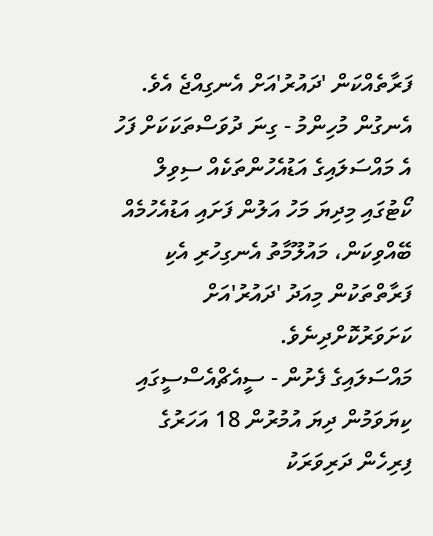ފަރާތެއްކަން 'ދައުރު'އަށް އެނގިއްޖެ އެވެ.
އެނގުން މުހިންމު - ގިނަ ދުވަސްތަކަކަށް ފަހު އެ މައްސަލައިގެ އަޑުއެހުންތަކެއް ސިވިލް ކޯޓުގައި މިދިޔަ މަހު އަލުން ފަށައި އަޑުއެހުމެއް ބޭއްވިކަން، މައުލޫމާތު އެނގިހުރި އެކި ފަރާތްތަކުން މިއަދު 'ދައުރު'އަށް ކަށަވަރުކޮށްދިނެވެ.
މައްސަލައިގެ ފެށުން - ސީއެޗްއެސްސީގައި ކިޔަވަމުން ދިޔަ އުމުރުން 18 އަހަރުގެ ފިރިހެން ދަރިވަރަކު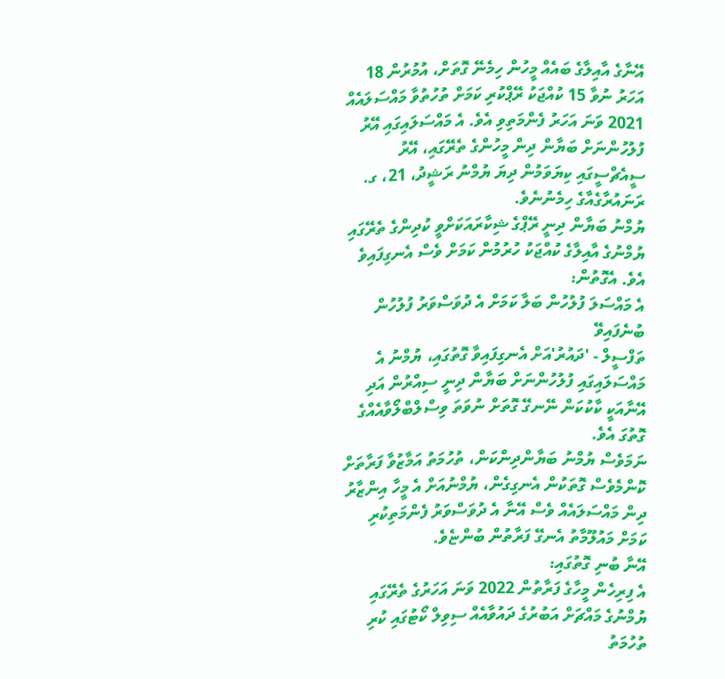އޭނާގެ އާއިލާގެ ބައެއް މީހުން ހިމެނޭ ގޮތަށް، އުމުރުން 18 އަހަރު ނުވާ 15 ކުއްޖަކު ރޭޕްކުރި ކަމަށް ތުހުތުވާ މައްސަލައެއް 2021 ވަނަ އަހަރު ފެންމަތިވި އެވެ. އެ މައްސަލައިގައި އޭރު ފުލުހުންނަށް ބަޔާން ދިން މީހުންގެ ތެރޭގައި، އޭރު ސީއެޗްސީގައި ކިޔަވަމުން ދިޔަ ޔުމްނު ރަޝީދު، 21، ގ. ރަނައުރާގެއާގެ ހިމެނުނެވެ.
ޔުމްނު ބަޔާން ދިނީ ރޭޕްގެ ޝިކާރައަކަށްވީ ކުދިންގެ ތެރޭގައި ޔުމްނުގެ އާއިލާގެ ކުއްޖަކު ހުރުމުން ކަމަށް ވެސް އެނގިފައިވެ އެވެ. އެގޮތުން:
އެ މައްސަލަ ފުލުހުން ބަލާ ކަމަށް އެ ދުވަސްވަރު ފުލުހުން ބުނެފައިވޭ
ތަފްސީލް - 'ދައުރު'އަށް އެނގިފައިވާ ގޮތުގައި، ޔުމްނު އެ މައްސަލައިގައި ފުލުހުންނަށް ބަޔާން ދިނީ ސިއްރުން އަދި އޭނާއަކީ ކާކުކަން ނޭނގޭ ގޮތަށް ނުވަތަ ވިސްލްބްލޯވާއެއްގެ ގޮތުގަ އެވެ.
ނަމަވެސް ޔުމްނު ބަޔާންދިންކަން، ތުހުމަތު އަމާޒުވާ ފަރާތަށް ކޮންމެވެސް ގޮތަކުން އެނގިގެން، ޔުމްނުއަށް އެ މީހާ އިންޒާރު ދިން މައްސަލައެއް ވެސް އޭނާ އެ ދުވަސްވަރު ފެންމަތިކުރި ކަމަށް މައުލޫމާތު އެނގޭ ފަރާތުން ބުންޏެވެ.
އޭނާ ބުނި ގޮތުގައި:
އެ ފިރިހެން މީހާގެ ފަރާތުން 2022 ވަނަ އަހަރުގެ ތެރޭގައި ޔުމްނުގެ މައްޗަށް އަބުރުގެ ދައުވާއެއް ސިވިލް ކޯޓުގައި ކުރި
ތުހުމަތު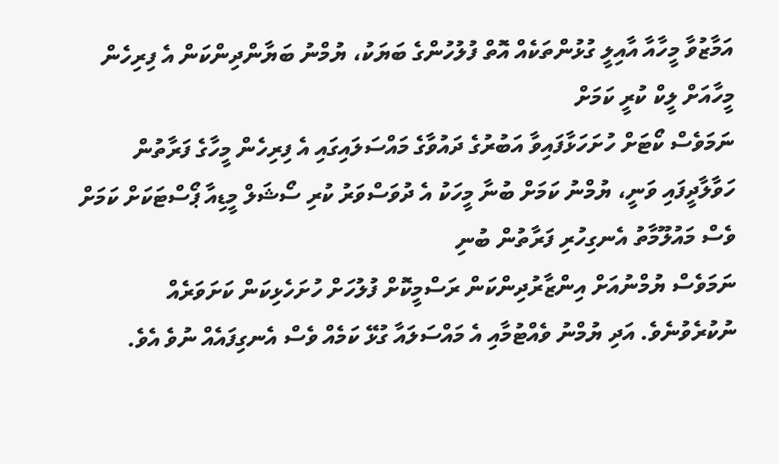އަމާޒުވާ މީހާއާ އާއިލީ ގުޅުންތަކެއް އޮތް ފުލުހުންގެ ބަޔަކު، ޔުމްނު ބަޔާންދިންކަން އެ ފިރިހެން މީހާއަށް ލީކް ކުރީ ކަމަށް
ނަމަވެސް ކޯޓަށް ހުށަހަޅާފައިވާ އަބުރުގެ ދައުވާގެ މައްސަލައިގައި އެ ފިރިހެން މީހާގެ ފަރާތުން ހަވާލާދީފައި ވަނީ، ޔުމްނު ކަމަށް ބުނާ މީހަކު އެ ދުވަސްވަރު ކުރި ސޯޝަލް މީޑިއާ ޕޯސްޓަކަށް ކަމަށް ވެސް މައުލޫމާތު އެނގިހުރި ފަރާތުން ބުނި
ނަމަވެސް ޔުމްނުއަށް އިންޒާރުދިންކަން ރަސްމީކޮށް ފުލުހަށް ހުށަހެޅިކަން ކަށަވަރެއް ނުކުރެވުނެވެ. އަދި ޔުމްނު ވެއްޓުމާއި އެ މައްސަލައާ ގުޅޭ ކަމެއް ވެސް އެނގިފައެއް ނުވެ އެވެ.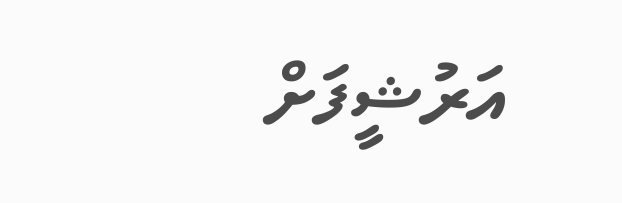އަރުޝީފަށް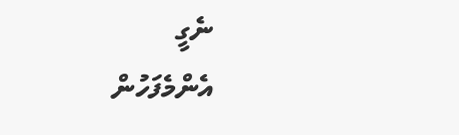ނެގީ
އެންމެފަހުން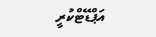އަޕްޑޭޓްކުރީ